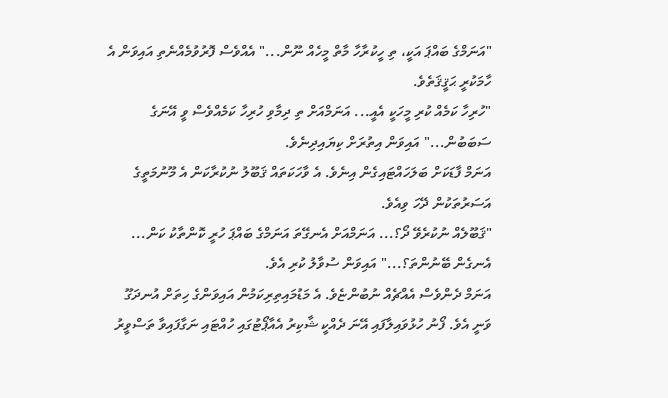"އަނަމްގެ ބައްޕަ އަކީ، ތި ހީކުރާހާ މާތް މީހެއް ނޫން..." އެއްވެސް ފޮރުވުމެއްނެތި އައިވަން އެ ހާމަކުރީ ޙަޤީޤަތެވެ.
"ހުރިހާ ކަމެއް ކުރި މީހަކީ އެއީ... އަނަމްއަށް ތި ދިމާވި ހުރިހާ ކަމެއްވެސް ވީ އޭނަގެ ސަބަބުން..." އައިވަން އިތުރަށް ކިޔައިދިނެވެ.
އަނަމް ފާޑަކަށް ބަލަހައްޓައިގެން އިނެވެ. އެ ވާހަކަތައް ޤަބޫލު ނުކުރާކަން އެ މޫނުމަތީގެ އަސަރުތަކުން ދޭހަ ވިއެވެ.
"ޤަބޫލެއް ނުކުރެވޭ ދޯ؟... އަނަމްއަށް އެނގޭތަ އަނަމްގެ ބައްޕަ ހުރީ ކޮންތާކު ކަން... އެނގެން ބޭނުންތަ؟..." އައިވަން ސުވާލު ކުރި އެވެ.
އަނަމް ދެންވެސް އެއްޗެއް ނުބުންޏެވެ. އެ މަޑުމައިތިރިކަމުން އައިވަންގެ ހިތަށް އުނދަގޫ ވަނީ އެވެ. ފޯނު ހުޅުވައިލާފައި އޭނަ ދެއްކީ ޝާކިރު އެއާޕޯޓުގައި ހުއްޓައި ނަގާފައިވާ ތަސްވީރު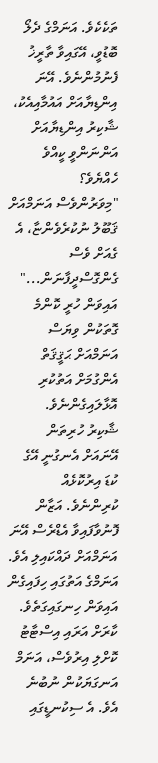ތަކެކެވެ. އަނަމްގެ ދެލޯ ބޮޑުވީ، އޭގައިވާ ތާރީޚު ފެނުމުންނެވެ. އޭނަ އިންޑިޔާއަށް އައުމާއިއެކު، ޝާކިރު އިންޑިޔާއަށް އަންނަންވީ ކީއްވެ ހެއްޔެވެ؟
"މިވަރުންވެސް އަނަމްއަށް ޤަބޫލު ނުކުރެވެންޏާ، އެ ގެއަށް ވެސް ގެންގޮސްދީފާނަން..." އައިވަން ހުރީ ކޮންމެ ގޮތަކުން ވިޔަސް އަނަމްއަށް ޙަޤީޤަތް އެންގުމަށް އަތުކުރި އޮޅާލައިގެންނެވެ.
ޝާކިރު ހުރިތަން އޭނައަށް އެނގުނީ އޭގެ ކުޑަ އިރުކޮޅެއް ކުރިންނެވެ. އަޒާން ފޮނުވާފައިވާ އެޑްރެސް އޭނަ އަނަމްއަށް ދައްކައިލި އެވެ.
އަނަމްގެ އަތުގައި ހިފައިގެން އައިވަން ހިނގައިގަތެވެ. ކާރަށް އަރައި އިސްޓާޓު ކޮށްލި އިރުވެސް، އަނަމް އަނގަޔަކުން ނުބުނެ އެވެ. އެ ސިކުނޑީގައި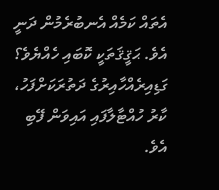އެތައް ކަމެއް އެނބުރެމުން ދަނީ އެވެ. ޙަޤީޤަތަކީ ކޮބައި ހެއްޔެވެ؟
ގަޑިއިރެއްހާއިރުގެ ދަތުރަކަށްފަހު، ކާރު ހުއްޓާލާފައި އައިވަން ފޭބި އެވެ.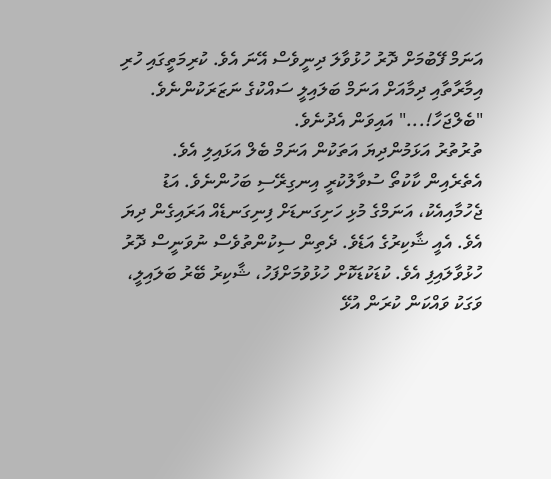އަނަމް ފޭބުމަށް ދޮރު ހުޅުވާލަ ދިނީވެސް އޭނަ އެވެ. ކުރިމަތީގައި ހުރި އިމާރާތާއި ދިމާއަށް އަނަމް ބަލައިލީ ސައްކުގެ ނަޒަރަކުންނެވެ.
"ބެލްޖަހާ!..." އައިވަން އެދުނެވެ.
ތުރުތުރު އަޅަމުންދިޔަ އަތަކުން އަނަމް ބެލް އަޅައިލި އެވެ. އެތެރެއިން ކާކުތޯ ސުވާލުކުރީ އިނގިރޭސި ބަހުންނެވެ. އަޑު ޖެހުމާއިއެކު، އަނަމްގެ މުޅި ހަށިގަނޑަށް ފިނިގަނޑެއް އަރައިގެން ދިޔަ އެވެ. އެއީ ޝާކިރުގެ އަޑެވެ. ދެތިން ސިކުންތުވެސް ނުވަނީސް ދޮރު ހުޅުވާލައިފި އެވެ. ކުޑަކުޑަކޮށް ހުޅުވުމަށްފަހު، ޝާކިރު ބޭރު ބަލައިލީ، ވަގަކު ވައްކަން ކުރަން އުޅޭ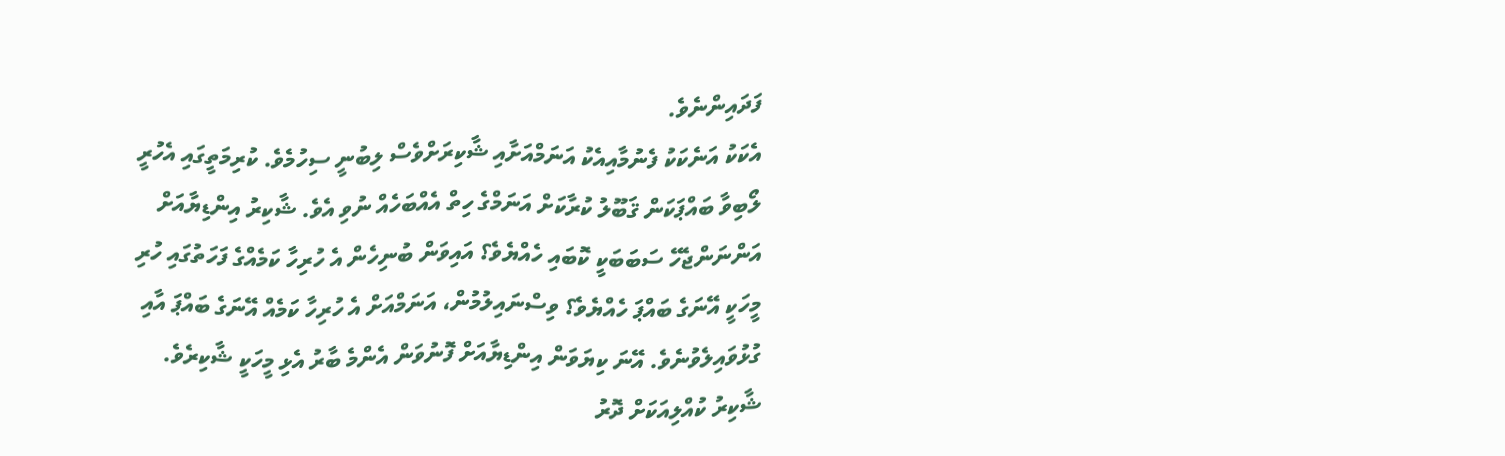ފަދައިންނެވެ.
އެކަކު އަނެކަކު ފެނުމާއިއެކު އަނަމްއަށާއި ޝާކިރަށްވެސް ލިބުނީ ސިހުމެވެ. ކުރިމަތީގައި އެހުރީ ލޯބިވާ ބައްޕަކަން ޤަބޫލު ކުރާކަށް އަނަމްގެ ހިތް އެއްބަހެއް ނުވި އެވެ. ޝާކިރު އިންޑިޔާއަށް އަންނަންޖެހޭ ސަބަބަކީ ކޮބައި ހެއްޔެވެ؟ އައިވަން ބުނިހެން އެ ހުރިހާ ކަމެއްގެ ފަހަތުގައި ހުރި މީހަކީ އޭނަގެ ބައްޕަ ހެއްޔެވެ؟ ވިސްނައިލުމުން، އަނަމްއަށް އެ ހުރިހާ ކަމެއް އޭނަގެ ބައްޕަ އާއި ގުޅުވައިލެވުނެވެ. އޭނަ ކިޔަވަން އިންޑިޔާއަށް ފޮނުވަން އެންމެ ބާރު އެޅި މީހަކީ ޝާކިރެވެ.
ޝާކިރު ކުއްލިއަކަށް ދޮރު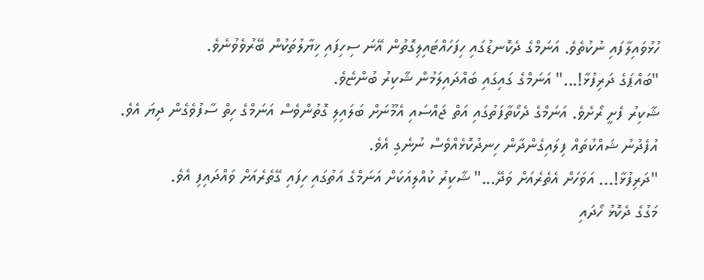ހުޅުވައިލާފައި ނުކުތެވެ. އަނަމްގެ ދެކޮނޑުގައި ހިފަހައްޓައިލިގޮތުން އޭނަ ސިހިފައި ޚިޔާލުތަކުން ބޭރުވެވުނެވެ.
"ބައްޕަގެ ދަރިފުޅާ!..." އަނަމްގެ ގައިގައި ބައްދައިލަމުން ޝާކިރު ބުންޏެވެ.
ޝާކިރު ފެށީ ރޯށެވެ. އަނަމްގެ ދެކޯތާފަތުގައި އަތް ޖައްސައި އެމޫނަށް ބަލައިލި ގޮތުންވެސް އަނަމްގެ ހިތް ސާފުވެގެން ދިޔަ އެވެ. އުފެދުނު ޝައްކުތައް ފިލައިގެންދާން ހިނދުކޮޅެއްވެސް ނުނެގި އެވެ.
"ދަރިފުޅާ!... އަވަހަށް އެތެރެއަށް ވަދޭ..." ޝާކިރު ކުއްލިއަކަށް އަނަމްގެ އަތުގައި ހިފައި ގޭތެރެއަށް ވައްދައިފި އެވެ.
މަގުގެ ދެކޮޅު ހޯދައި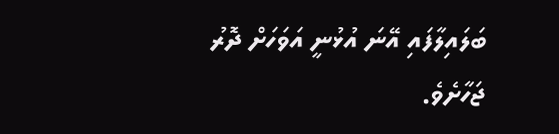ބަލައިލާފައި އޭނަ އުޅުނީ އަވަހަށް ދޮރު ޖަހާށެވެ.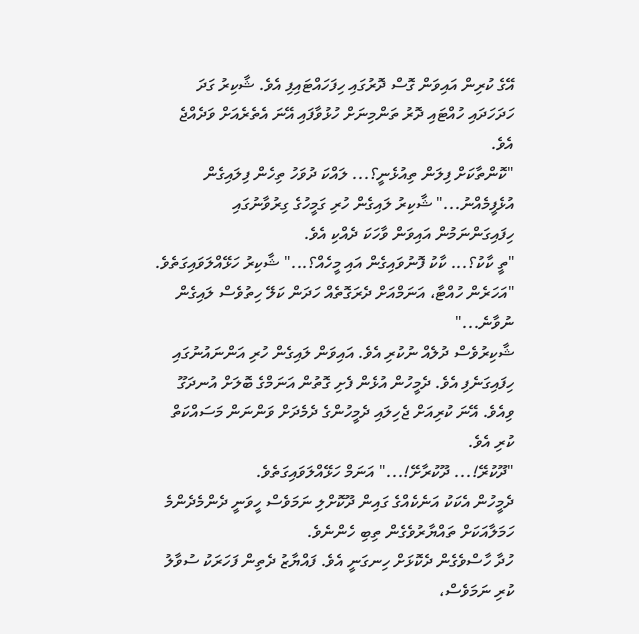އޭގެ ކުރިން އައިވަން ގޮސް ދޮރުގައި ހިފަހައްޓައިފި އެވެ. ޝާކިރު ގަދަ ހަދަހަދައި ހުއްޓައި ދޮރު ތަންމިނަށް ހުޅުވާފައި އޭނަ އެތެރެއަށް ވަދެއްޖެ އެވެ.
"ކޮންތާކަށް ފިލަން ތިއުޅެނީ؟... ލައްކަ ދުވަހު ތިހެން ފިލައިގެން އުޅެފީމެއްނު..." ޝާކިރު ލައިގެން ހުރި ގަމީހުގެ ގިރުވާނުގައި ހިފައިގަންނަމުން އައިވަން ވާހަކަ ދެއްކި އެވެ.
"ތީ ކާކު؟... ކާކު ފޮނުވައިގެން އައި މީހެއް؟..." ޝާކިރު ހަޅޭއްލަވައިގަތެވެ. "އަހަރެން ހުއްޓާ، އަނަމްއަށް ދެރަގޮތެއް ހަދަން ކަލޭ ހިތުވެސް ލައިގެން ނުވާނެ..."
ޝާކިރުވެސް ދުލެއް ނުކުރި އެވެ. އައިވަން ލައިގެން ހުރި އަންނައުނުގައި ހިފައިގަނެފި އެވެ. ދެމީހުން އުޅެން ފެށި ގޮތުން އަނަމްގެ ބޮލަށް އުނދަގޫ ވިއެވެ. އޭނަ ކުރިއަށް ޖެހިލައި ދެމީހުންގެ ދެމެދަށް ވަންނަން މަސައްކަތް ކުރި އެވެ.
"ދޫކުރޭ!... ދޫކުރާށޭ!..." އަނަމް ހަޅޭއްލަވައިގަތެވެ.
ދެމީހުން އެކަކު އަނެކެއްގެ ގައިން ދޫކޮށްލި ނަމަވެސް ހީވަނީ ދެންމެދެންމެ ހަމަލާއަކަށް ތައްޔާރުވެގެން ތިބި ހެންނެވެ.
ހުދާ ހާސްވެގެން ދެކޮޅަށް ހިނގަނީ އެވެ. ފައްޔާޒު ދެތިން ފަހަރަކު ސުވާލު ކުރި ނަމަވެސް،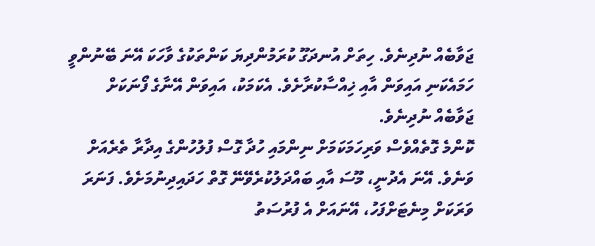ޖަވާބެއް ނުދިނެވެ. ހިތަށް އުނދަގޫ ކުރަމުންދިޔަ ކަންތަކުގެ ވާހަކަ އޭނަ ބޭނުންވީ ހަމައެކަނި އައިވަން އާއި ޚިއްސާކުރާށެވެ. އެކަމަކު، އައިވަން އޭނާގެ ފޯނަކަށް ޖަވާބެއް ނުދިނެވެ.
ކޮންމެ ގޮތެއްވެސް ވަރިހަމަކަމަށް ނިންމައި ހުދާ ގޮސް ފުލުހުންގެ އިދާރާ ތެރެއަށް ވަނެވެ. އޭނަ އެދުނީ، މޫސަ އާއި ބައްދަލުކުރެވޭނޭ ގޮތް ހަދައިދިނުމަށެވެ. ފަނަރަ ވަރަކަށް މިނެޓަށްފަހު، އޭނައަށް އެ ފުރުސަތު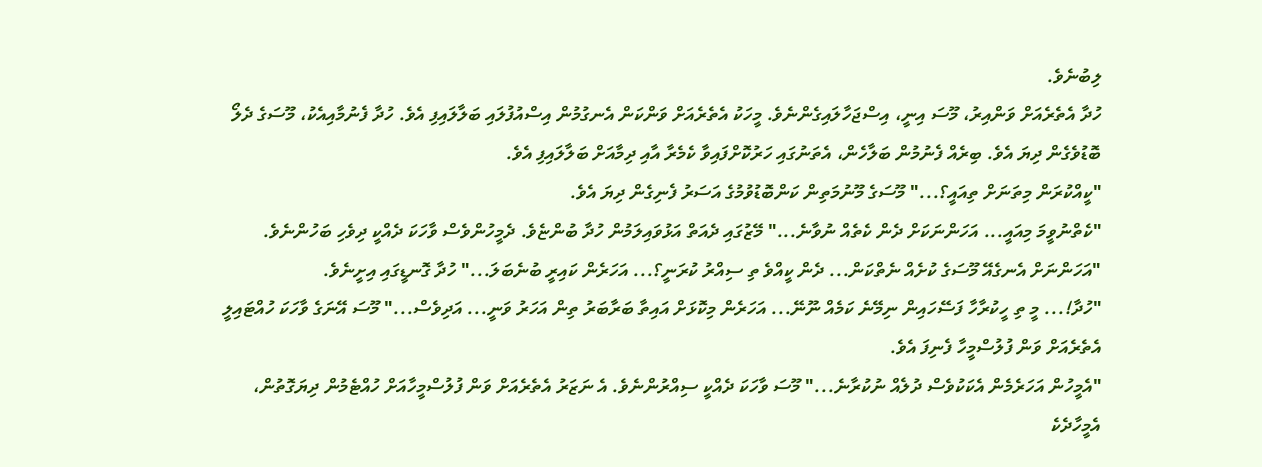ލިބުނެވެ.
ހުދާ އެތެރެއަށް ވަންއިރު، މޫސަ އިނީ، އިސްޖަހާލައިގެންނެވެ. މީހަކު އެތެރެއަށް ވަންކަން އެނގުމުން އިސްއުފުލައި ބަލާލައިފި އެވެ. ހުދާ ފެނުމާއިއެކު، މޫސަގެ ދެލޯ ބޮޑުވެގެން ދިޔަ އެވެ. ބިރެއް ފެނުމުން ބަލާހެން، އެތަނުގައި ހަރުކޮށްފައިވާ ކެމެރާ އާއި ދިމާއަށް ބަލާލައިފި އެވެ.
"ކީއްކުރަން މިތަނަށް ތިއައީ؟..." މޫސަގެ މޫނުމަތިން ކަންބޮޑުވުމުގެ އަސަރު ފެނިގެން ދިޔަ އެވެ.
"ކެތްނުވީމަ މިއައީ... އަހަންނަކަށް ދެން ކެތެއް ނުވާނެ..." މޭޒުގައި ދެއަތް އަޅުވައިލަމުން ހުދާ ބުންޏެވެ. ދެމީހުންވެސް ވާހަކަ ދެއްކީ ދިވެހި ބަހުންނެވެ.
"އަހަންނަށް އެނގެއޭ މޫސަގެ ކުށެއް ނެތްކަން... ދެން ކީއްވެ ތި ސިއްރު ކުރަނީ؟... އަހަރެން ކައިރީ ބުނެބަލަ..." ހުދާ ގޮނޑީގައި އިށީނެވެ.
"ހުދާ!... މީ ތި ހީކުރާހާ ފަސޭހައިން ނިމޭނެ ކަމެއް ނޫނޭ... އަހަރެން މިކޮޅަށް އައިތާ ބަރާބަރު ތިން އަހަރު ވަނީ... އަދިވެސް..." މޫސަ އޭނަގެ ވާހަކަ ހުއްޓައިލީ އެތެރެއަށް ވަން ފުލުސްމީހާ ފެނިފަ އެވެ.
"އެމީހުން އަހަރެމެން އެކަކުވެސް ދުލެއް ނުކުރާނެ..." މޫސަ ވާހަކަ ދެއްކީ ސިއްރުންނެވެ. އެ ނަޒަރު އެތެރެއަށް ވަން ފުލުސްމީހާއަށް ހުއްޓެމުން ދިޔަގޮތުން، އެމީހާދެކެ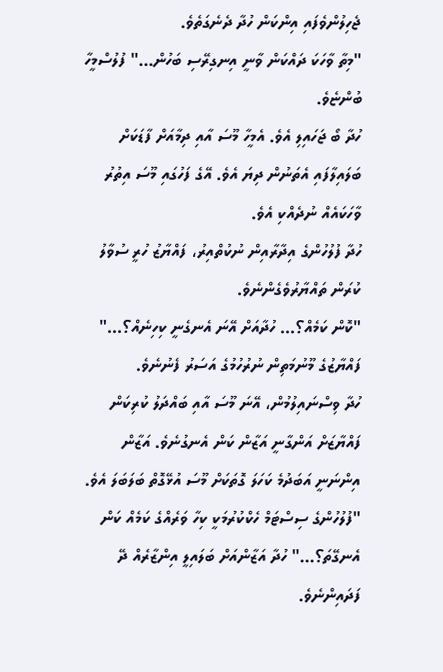ޖެހިލުންވެފައި އިންކަން ހުދާ ދެނެގަތެވެ.
"މިތާ ވާހަކަ ދައްކަން ވާނީ އިނގިރޭސި ބަހުން..." ފުލުސްމީހާ ބުންޏެވެ.
ހުދާ ބޯ ޖަހައިލި އެވެ. އެމީހާ މޫސަ އާއި ދިމާއަށް ފާޑަކަށް ބަލައިލާފައި އެތަނުން ދިޔަ އެވެ. އޭގެ ފަހުގައި މޫސަ އިތުރު ވާހަކައެއް ނުދެއްކި އެވެ.
ހުދާ ފުލުހުންގެ އިދާރާއިން ނުކުތްއިރު، ފައްޔާޒު ހުރީ ސުވާލު ކުރަން ތައްޔާރުވެގެންނެވެ.
"ކޮން ކަމެއް؟... ހުދާއަށް އޭނަ އެނގެނީ ކިހިނެއް؟..." ފައްޔާޒުގެ މޫނުމަތިން ނުރުހުމުގެ އަސަރު ފެނުނެވެ.
ހުދާ ވިސްނައިލުމުން، އޭނަ މޫސަ އާއި ބައްދަލު ކުރިކަން ފައްޔާޒަށް އަންގާނީ އަޒާން ކަން އެނގުނެވެ. އަޒާން އިންނަނީ އަބަދުމެ ކަހަލަ ގޮތަކަށް މޫސަ އުޅޭގޮތް ބަލަބަލަ އެވެ.
"ފުލުހުންގެ ސިސްޓަމް ހެކްކުރުމަކީ ކިހާ ވަރެއްގެ ކަމެއް ކަން އެނގޭތަ؟..." ހުދާ އަޒާންއަށް ބަލައިލީ އިންޒާރެއް ދޭ ފަދައިންނެވެ.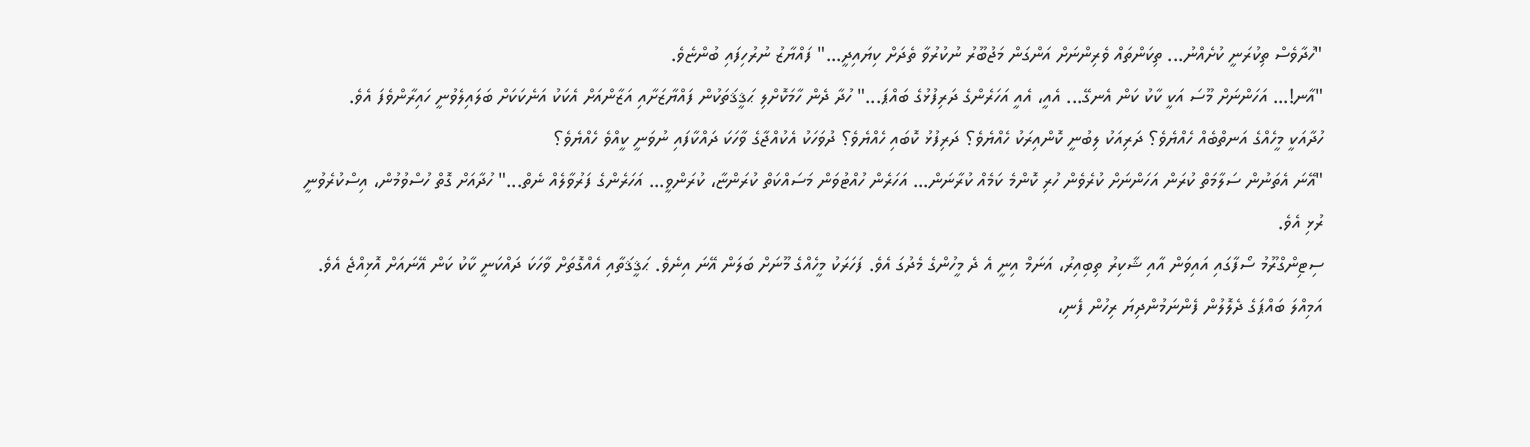"ހުދާވެސް ތިކުރަނީ ކުށެއްނު... ތިކަންތައް ވެރިންނަށް އަންގަން މަޖުބޫރު ނުކުރުވާ ތެދަށް ކިޔައިދީ..." ފައްޔާޒު ނުރުހިފައި ބުންޏެވެ.
"އާނ!... އަހަންނަށް މޫސަ އަކީ ކާކު ކަން އެނގޭ... އެއީ، އެއީ އަހަރެންގެ ދަރިފުޅުގެ ބައްޕަ..." ހުދާ ދެން ހާމަކޮށްލި ޙަޤީޤަތަކުން ފައްޔާޒަށާއި އަޒާންއަށް އެކަކު އަނެކަކަށް ބަލައިލެވުނީ ހައިރާންވެފަ އެވެ.
ހުދާއަކީ މީހެއްގެ އަނތްބެއް ހެއްޔެވެ؟ ދަރިއަކު ލިބުނީ ކޮންއިރަކު ހެއްޔެވެ؟ ދަރިފުޅު ކޮބައި ހެއްޔެވެ؟ ދުވަހަކު އެކުއްޖާގެ ވާހަކަ ދައްކާފައި ނުވަނީ ކީއްވެ ހެއްޔެވެ؟
"އޭނަ އެތަނުން ސަލާމަތް ކުރަން އަހަންނަށް ކުރެވެން ހުރި ކޮންމެ ކަމެއް ކުރާނަން... އަހަރެން ހުއްޓުވަން މަސައްކަތް ކުރަންޏާ، ކުރަންވީ... އަހަރެންގެ ފަރުވާލެއް ނެތް..." ހުދާއަށް ގޮތް ހުސްވުމުން، އިސްކުރެވުނީ ރުޅި އެވެ.
ސިޓިންގްރޫމު ސޯފާގައި އައިވަން އާއި ޝާކިރު ތިބިއިރު، އަނަމް އިނީ އެ ދެ މީހުންގެ މެދުގަ އެވެ. ފަހަރަކު މީހެއްގެ މޫނަށް ބަލަން އޭނަ އިނެވެ. ޙަޤީޤަތާއި އެއްގޮތަށް ވާހަކަ ދައްކަނީ ކާކު ކަން އޭނައަށް އޮޅިއްޖެ އެވެ. އަމިއްލަ ބައްޕަގެ ދެލޮލުން ފެންނަމުންދިޔަ ރިހުން ފެނި،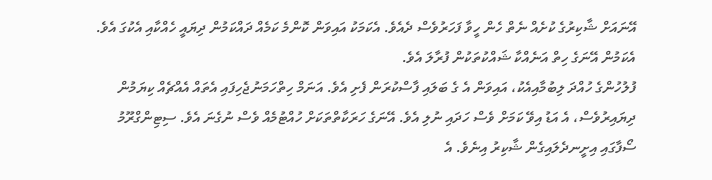އޭނައަށް ޝާކިރުގެ ކުށެއް ނެތް ހެން ހީވާ ފަހަރުވެސް ދެއެވެ. އެކަމަކު އައިވަން ކޮންމެ ކަމެއް ދައްކަމުން ދިޔައީ ހެއްކާއި އެކުގަ އެވެ. އެކަމުން އޭނަގެ ހިތް އަނެއްކާ ޝައްކުތަކުން ފުރާލަ އެވެ.
ފުލުހުންގެ ހުއްދަ ލިބުމާއިއެކު، އައިވަން އެ ގެ ބަލައި ފާސްކުރަން ފެށި އެވެ. އަނަމް ހިތްހަމަނުޖެހިފައި އެތައް އެއްޗެއް ކިޔަމުން ދިޔައިރުވެސް، އެ އަޑު އިވޭ ކަމަށް ވެސް ހަދައި ނުލި އެވެ. އޭނަގެ ހަރަކާތްތަކަށް ހުއްޓުމެއް ވެސް ނުގެނަ އެވެ. ސިޓިންގްރޫމު ސޯފާގައި އިށީނދެލައިގެން ޝާކިރު އިނެވެ. އެ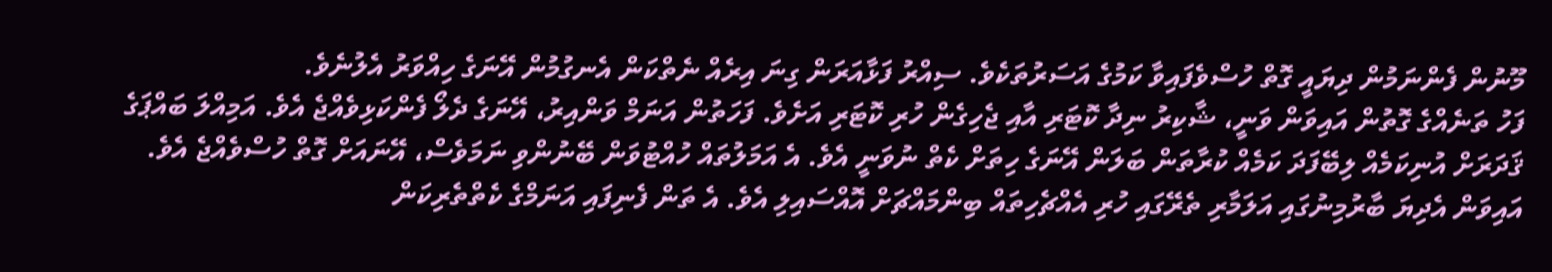މޫނުން ފެންނަމުން ދިޔައީ ގޮތް ހުސްވެފައިވާ ކަމުގެ އަސަރުތަކެވެ. ސިއްރު ފަޅާއަރަން ގިނަ އިރެއް ނެތްކަން އެނގުމުން އޭނަގެ ހިއްވަރު އެލުނެވެ.
ފަހު ތަނެއްގެ ގޮތުން އައިވަން ވަނީ، ޝާކިރު ނިދާ ކޮޓަރި އާއި ޖެހިގެން ހުރި ކޮޓަރި އަށެވެ. ފަހަތުން އަނަމް ވަންއިރު، އޭނަގެ ދެލޯ ފެންކަޅިވެއްޖެ އެވެ. އަމިއްލަ ބައްޕަގެ ޤަދަރަށް އުނިކަމެއް ލިބޭފަދަ ކަމެއް ކުރާތަން ބަލަން އޭނަގެ ހިތަށް ކެތް ނުވަނީ އެވެ. އެ އަމަލުތައް ހުއްޓުވަން ބޭނުންވި ނަމަވެސް، އޭނައަށް ގޮތް ހުސްވެއްޖެ އެވެ. އައިވަން އެދިޔަ ބާރުމިނުގައި އަލަމާރި ތެރޭގައި ހުރި އެއްޗެހިތައް ބިންމައްޗަށް އޮއްސައިލި އެވެ. އެ ތަން ފެނިފައި އަނަމްގެ ކެތްތެރިކަން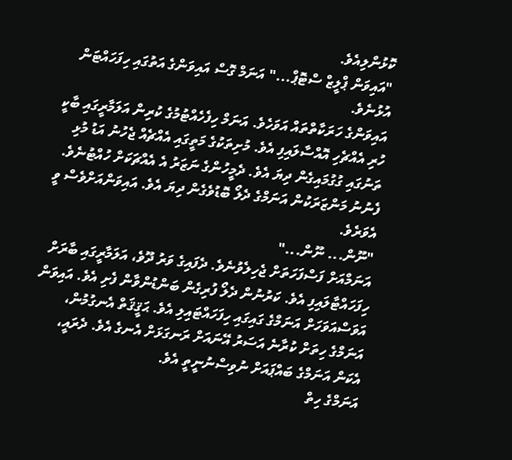ކޮޅުންލިއެވެ.
"އައިވަން ޕްލީޒް ސްޓޮޕް..." އަނަމް ގޮސް އައިވަންގެ އަތުގައި ހިފަހައްޓަން އުޅުނެވެ.
އައިވަންގެ ހަރަކާތްތައް އަވަހެވެ. އަނަމް ހިފެހެއްޓުމުގެ ކުރިން އަލަމާރީގައި ބާކީ ހުރި އެއްޗެހި އޮއްސާލައިފި އެވެ. މުށިތަކުގެ މަތީގައި އެއްޗެއް ޖެހުނު އަޑު މުޅި ތަނުގައި ގުގުމައިގެން ދިޔަ އެވެ. ދެމީހުންގެ ނަޒަރު އެ އެއްޗަކަށް ހުއްޓުނެވެ. ފެނުނު މަންޒަރަކުން އަނަމްގެ ދެލޯ ބޮޑުވެގެން ދިޔަ އެވެ. އައިވަންއަށްވެސް ވީ އެވަރެވެ.
"ނޫން... ނޫން..."
އަނަމްއަށް ފަސްފަހަތަށް ޖެހިލެވުނެވެ. ދެފައިގެ ވަރު ދޫވެ، އަލަމާރީގައި ބާރަށް ހިފަހައްޓާލައިފި އެވެ. ކަރުނުން ދެލޯ ފުރިގެން ބަންޑުންވާން ފެށި އެވެ. އައިވަން އަވަސްއަވަހަށް އަނަމްގެ ގައިގައި ހިފަހައްޓައިލި އެވެ. ޙަޤީޤަތް އެނގުމުން، އަނަމްގެ ހިތަށް ކުރާނެ އަސަރު އޭނައަށް ރަނގަޅަށް އެނގެ އެވެ. ދެރައީ، އެކަން އަނަމްގެ ބައްޕައަށް ނުވިސްނުނީތީ އެވެ.
އަނަމްގެ ހިތް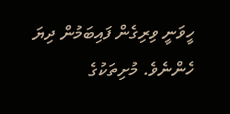ހީވަނީ ވިރިގެން ފައިބަމުން ދިޔަ ހެންނެވެ. މުށިތަކުގެ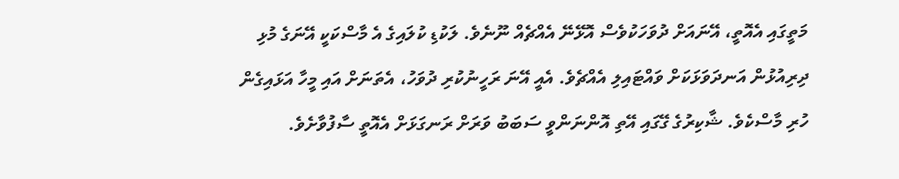މަތީގައި އެއޮތީ، އޭނައަށް ދުވަހަކުވެސް އޮޅޭނޭ އެއްޗެއް ނޫނެވެ. ލަކުޑި ކުލައިގެ އެ މާސްކަކީ އޭނަގެ މުޅި ދިރިއުޅުން އަނދަވަޅަކަށް ވައްޓައިލި އެއްޗެވެ. އެއީ އޭނަ ރަހީނުކުރި ދުވަހު، އެތަނަށް އައި މީހާ އަޅައިގެން ހުރި މާސްކެވެ. ޝާކިރުގެ ގޭގައި އޭތި އޮންނަންވީ ސަބަބު ވަރަށް ރަނގަޅަށް އެއޮތީ ސާފުވާށެވެ.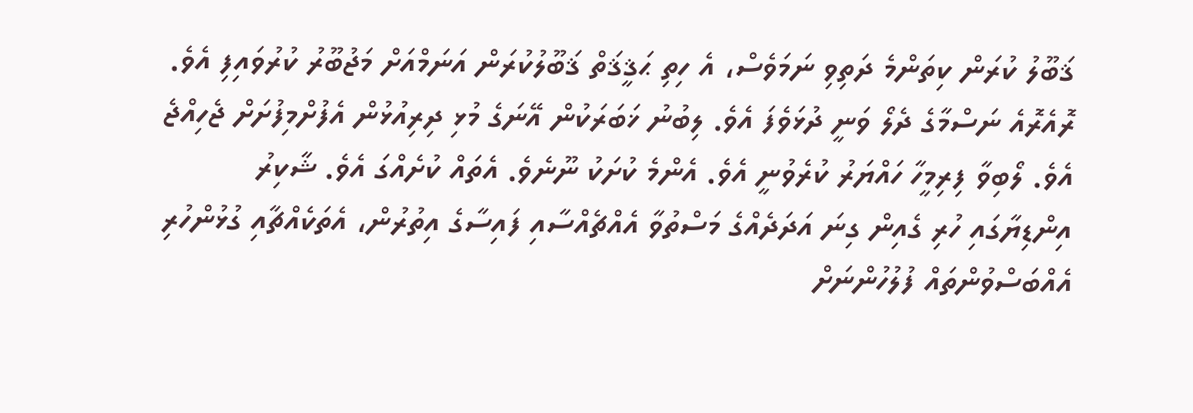ޤަބޫލު ކުރަން ކިތަންމެ ދަތިވި ނަމަވެސް، އެ ހިތި ޙަޤީޤަތް ޤަބޫލުކުރަން އަނަމްއަށް މަޖުބޫރު ކުރުވައިފި އެވެ.
ރޮއެރޮއެ ނަސްމާގެ ދެލޯ ވަނީ ދުޅަވެފަ އެވެ. ލިބުނު ޚަބަރަކުން އޭނަގެ މުޅި ދިރިއުޅުން އެފުށްމިފުށަށް ޖެހިއްޖެ އެވެ. ލޯބިވާ ފިރިމީހާ ހައްޔަރު ކުރެވުނީ އެވެ. އެންމެ ކުށަކު ނޫނެވެ. އެތައް ކުށެއްގަ އެވެ. ޝާކިރު އިންޑިޔާގައި ހުރި ގެއިން ގިނަ އަދަދެއްގެ މަސްތުވާ އެއްޗެއްސާއި ފައިސާގެ އިތުރުން، އެތަކެއްޗާއި ގުޅުންހުރި އެއްބަސްވުންތައް ފުލުހުންނަށް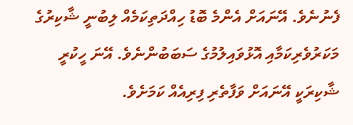ފެނުނެވެ. އޭނައަށް އެންމެ ބޮޑު ހިއްދަތިކަމެއް ލިބުނީ ޝާކިރުގެ މަކަރުވެރިކަމާއި އޮޅުވައިލުމުގެ ސަބަބުންނެވެ. އޭނަ ހީކުރީ ޝާކިރަކީ އޭނައަށް ވަފާތެރި ފިރިއެއް ކަމަށެވެ.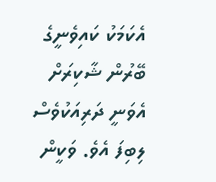އެކަމަކު ކައިވެނީގެ ބޭރުން ޝާކިރަށް އެވަނީ ދަރިއަކުވެސް ލިބިފަ އެވެ. ވަކީން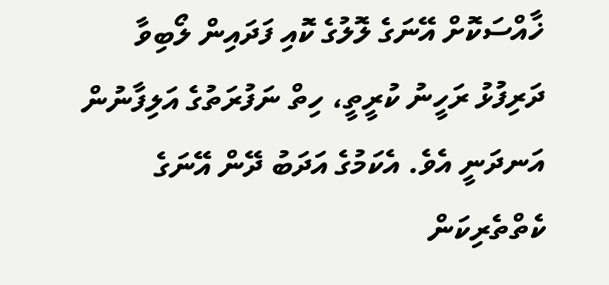ޚާއްސަކޮށް އޭނަގެ ލޮލުގެ ކޮއި ފަދައިން ލޯބިވާ ދަރިފުޅު ރަހީނު ކުރީތީ، ހިތް ނަފުރަތުގެ އަލިފާނުން އަނދަނީ އެވެ. އެކަމުގެ އަދަބު ދޭން އޭނަގެ ކެތްތެރިކަން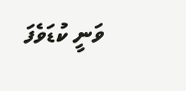ވަނީ ކުޑަވެފަ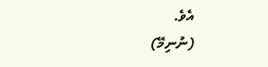އެވެ.
(ނުނިމޭ)